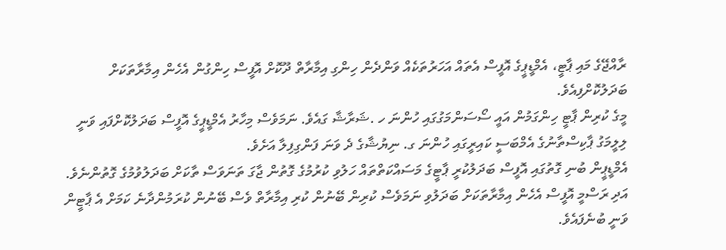ރާއްޖޭގެ މައި ޕާޓީ، އެމްޑީޕީގެ އޮފީސް އެތައް އަހަރުތަކެއް ވަންދެން ހިންގި އިމާރާތް ދޫކޮށް އޮފީސް ހިންގުން އެހެން އިމާރާތަކަށް ބަދަލުކޮށްފިއެވެ.
މީގެ ކުރިން ޕާޓީ ހިންގަމުން އައީ ސޯސަންމަގުގައި ހުންނަ ހ .ޝަރާޝާ ގައެވެ. ނަމަވެސް މިހާރު އެމްޑީޕީގެ އޮފީސް ބަދަލުކޮށްފައި ވަނީ ލިލީމަގު ޕާކިސްތާނުގެ އެމްބަސީ ކައިރީގައި ހުންނަ ގ. ނިޔުޝާގެ ދެ ވަނަ ފަންގިފިލާ އަށެވެ.
އެމްޑީޕީން ބުނި ގޮތުގައި އޮފީސް ބަދަލުކުރީ ޕާޓީގެ މަސައްކަތްތައް ހަލުވި ކުރުމުގެ ގޮތުން ޖާގަ ތަނަވަސް ތާކަށް ބަދަލުވުމުގެ ގޮތުންނެވެ. އަދި ރަސްމީ އޮފީސް އެހެން އިމާރާތަކަށް ބަދަލުވި ނަމަވެސް ކުރިން ބޭނުން ކުރި އިމާރާތް ވެސް ބޭނުން ކުރަމުންދާނެ ކަމަށް އެ ޕާޓީން ވަނީ ބުނެފައެވެ.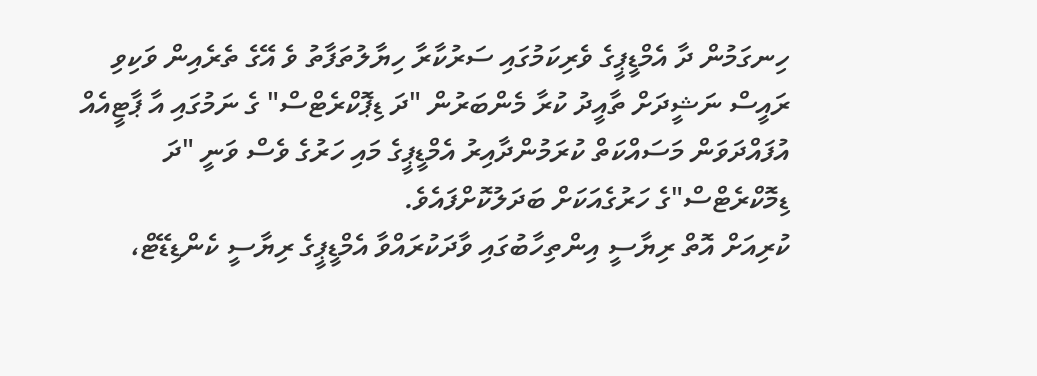ހިނގަމުން ދާ އެމްޑީޕީގެ ވެރިކަމުގައި ސަރުކާރާ ހިޔާލުތަފާތު ވެ އޭގެ ތެރެއިން ވަކިވި ރައީސް ނަޝީދަށް ތާއީދު ކުރާ މެންބަރުން "ދަ ޑިޕޮކްރެޓްސް" ގެ ނަމުގައި އާ ޕާޓީއެއް އުފައްދަވަން މަސައްކަތް ކުރަމުންދާއިރު އެމްޑީޕީގެ މައި ހަރުގެ ވެސް ވަނީ "ދަ ޑިމޮކްރެޓްސް"ގެ ހަރުގެއަކަށް ބަދަލުކޮށްފައެވެ.
ކުރިއަށް އޮތް ރިޔާސީ އިންތިހާބުގައި ވާދަކުރައްވާ އެމްޑީޕީގެ ރިޔާސީ ކެންޑިޑޭޓް،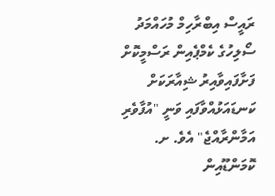ރައީސް އިބްރާހިމް މުހައްމަދު ސޯލިހުގެ ކެމްޕެއިން ރަސްމީކޮށް ފަށާފައިވާއިރު ޝިއާރަކަށް ކަނޑައަޅުއްވާފައި ވަނީ "އުފާވެރި އަމާންރާއްޖެ" އެވެ. ށ. ކޮމަންޑޫއިން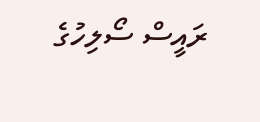ރައީސް ސޯލިހުގެ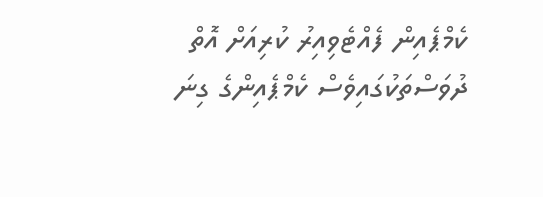ކެމްޕެއިން ފެއްޓެވިއިރު ކުރިއަށް އޮތް ދުވަސްތަކުގައިވެސް ކެމްޕެއިންގެ ގިނަ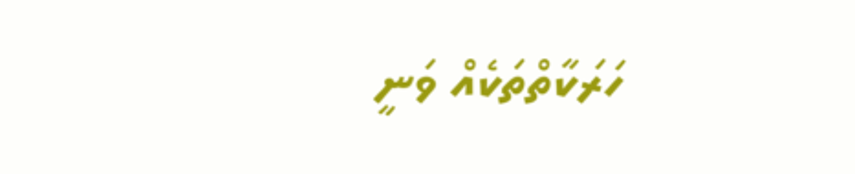ހަރަކާތްތަކެއް ވަނީ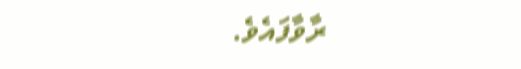ރާވާފައެވެ.